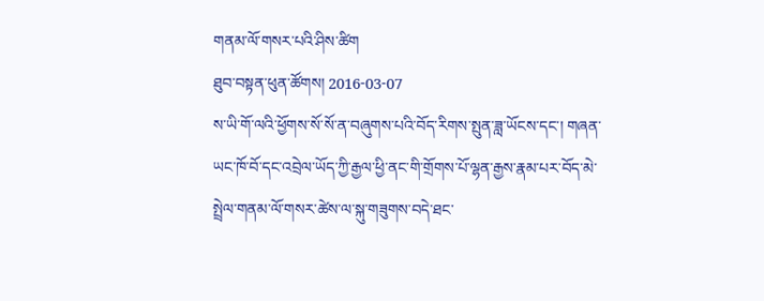གནམ་ལོ་གསར་པའི་ཤིས་ཚིག
ཐུབ་བསྟན་ཕུན་ཚོགས། 2016-03-07
ས་ཡི་གོ་ལའི་ཕྱོགས་སོ་སོ་ན་བཞུགས་པའི་བོད་རིགས་སྤུན་ཟླ་ཡོངས་དང་། གཞན་ཡང་ཁོ་བོ་དང་འབྲེལ་ཡོད་ཀྱི་རྒྱལ་ཕྱི་ནང་གི་གྲོགས་པོ་ལྷན་རྒྱས་རྣམ་པར་བོད་མེ་སྤྲེལ་གནམ་ལོ་གསར་ཚེས་ལ་སྐུ་གཟུགས་བདེ་ཐང་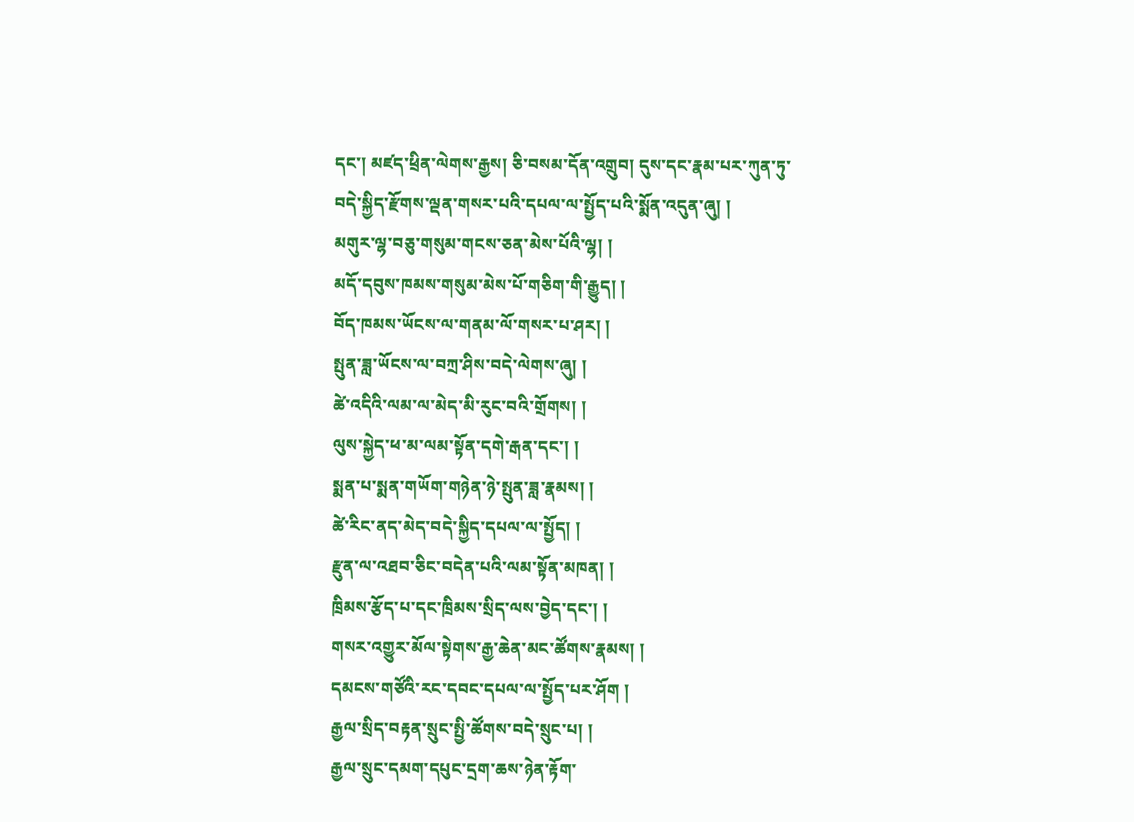དང་། མཛད་ཕྲིན་ལེགས་རྒྱས། ཅི་བསམ་དོན་འགྲུབ། དུས་དང་རྣམ་པར་ཀུན་ཏུ་བདེ་སྐྱིད་རྫོགས་ལྡན་གསར་པའི་དཔལ་ལ་སྤྱོད་པའི་སྨོན་འདུན་ཞུ། །
མགུར་ལྷ་བཅུ་གསུམ་གངས་ཅན་མེས་པོའི་ལྷ། །
མདོ་དབུས་ཁམས་གསུམ་མེས་པོ་གཅིག་གི་རྒྱུད། །
བོད་ཁམས་ཡོངས་ལ་གནམ་ལོ་གསར་པ་ཤར། །
སྤུན་ཟླ་ཡོངས་ལ་བཀྲ་ཤིས་བདེ་ལེགས་ཞུ། །
ཚེ་འདིའི་ལམ་ལ་མེད་མི་རུང་བའི་གྲོགས། །
ལུས་སྐྱེད་ཕ་མ་ལམ་སྟོན་དགེ་རྒན་དང་། །
སྨན་པ་སྨན་གཡོག་གཉེན་ཉེ་སྤུན་ཟླ་རྣམས། །
ཚེ་རིང་ནད་མེད་བདེ་སྐྱིད་དཔལ་ལ་སྤྱོད། །
རྫུན་ལ་འཐབ་ཅིང་བདེན་པའི་ལམ་སྟོན་མཁན། །
ཁྲིམས་རྩོད་པ་དང་ཁྲིམས་སྲིད་ལས་བྱེད་དང་། །
གསར་འགྱུར་མོལ་སྟེགས་རྒྱ་ཆེན་མང་ཚོགས་རྣམས། །
དམངས་གཙོའི་རང་དབང་དཔལ་ལ་སྤྱོད་པར་ཤོག །
རྒྱལ་སྲིད་བརྟན་སྲུང་སྤྱི་ཚོགས་བདེ་སྲུང་པ། །
རྒྱལ་སྲུང་དམག་དཔུང་དྲག་ཆས་ཉེན་རྟོག་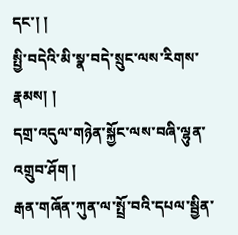དང་། །
སྤྱི་བདེའི་མི་སྣ་བདེ་སྲུང་ལས་རིགས་རྣམས། །
དགྲ་འདུལ་གཉེན་སྐྱོང་ལས་བཞི་ལྷུན་འགྲུབ་ཤོག །
རྒན་གཞོན་ཀུན་ལ་སྤྲོ་བའི་དཔལ་སྦྱིན་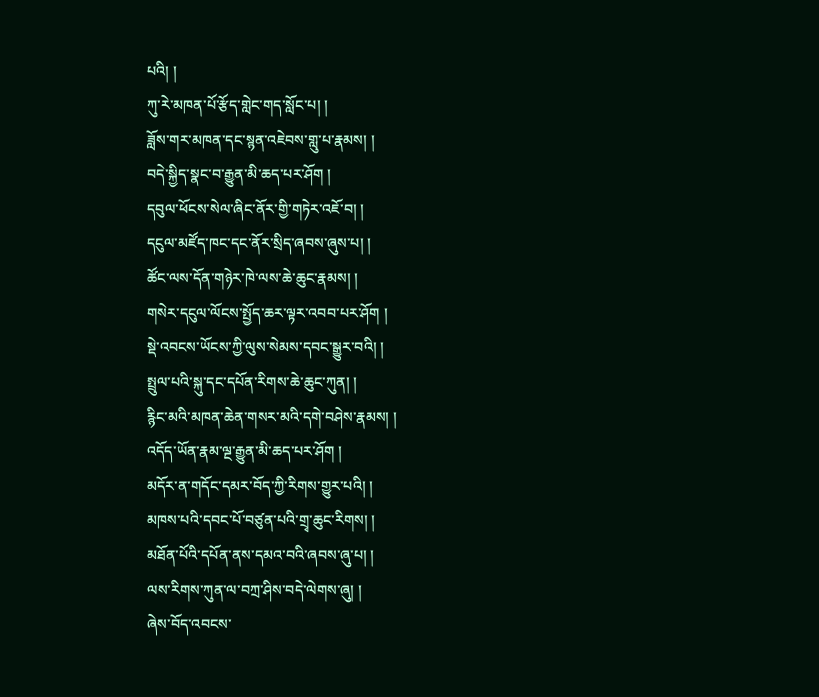པའི། །
ཀུ་རེ་མཁན་པོ་རྩོད་གླེང་གད་སློང་པ། །
ཟློས་གར་མཁན་དང་སྙན་འཇེབས་གླུ་པ་རྣམས། །
བདེ་སྐྱིད་སྣང་བ་རྒྱུན་མི་ཆད་པར་ཤོག །
དབུལ་ཕོངས་སེལ་ཞིང་ནོར་གྱི་གཏེར་འཇོ་བ། །
དངུལ་མཛོད་ཁང་དང་ནོར་སྲིད་ཞབས་ཞུས་པ། །
ཚོང་ལས་དོན་གཉེར་ཁེ་ལས་ཆེ་ཆུང་རྣམས། །
གསེར་དངུལ་ལོངས་སྤྱོད་ཆར་ལྟར་འབབ་པར་ཤོག །
སྡེ་འབངས་ཡོངས་ཀྱི་ལུས་སེམས་དབང་སྒྱུར་བའི། །
སྤྲུལ་པའི་སྐུ་དང་དཔོན་རིགས་ཆེ་ཆུང་ཀུན། །
རྙིང་མའི་མཁན་ཆེན་གསར་མའི་དགེ་བཤེས་རྣམས། །
འདོད་ཡོན་རྣམ་ལྔ་རྒྱུན་མི་ཆད་པར་ཤོག །
མདོར་ན་གདོང་དམར་བོད་ཀྱི་རིགས་གྱུར་པའི། །
མཁས་པའི་དབང་པོ་བཙུན་པའི་གྲྭ་ཆུང་རིགས། །
མཐོན་པོའི་དཔོན་ནས་དམའ་བའི་ཞབས་ཞུ་པ། །
ལས་རིགས་ཀུན་ལ་བཀྲ་ཤིས་བདེ་ལེགས་ཞུ། །
ཞེས་བོད་འབངས་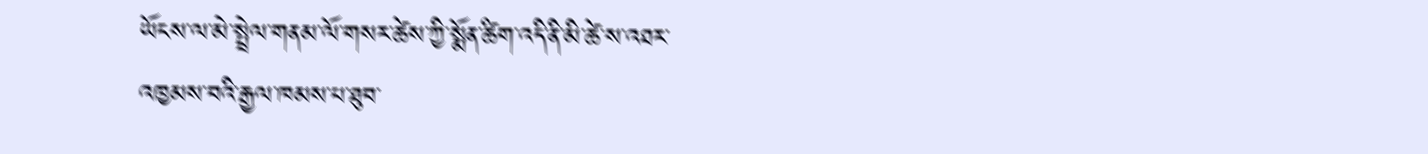ཡོངས་ལ་མེ་སྤྲེལ་གནམ་ལོ་གསར་ཚེས་ཀྱི་སྨོན་ཚིག་འདི་ནི་མི་ཚེ་ས་འཐར་འཁྱམས་བའི་རྒྱལ་ཁམས་པ་ཐུབ་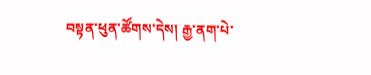བསྟན་ཕུན་ཚོགས་དེས། རྒྱ་ནག་པེ་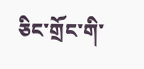ཅིང་གྲོང་གི་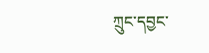ཀྲུང་དབྱང་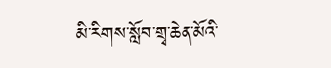མི་རིགས་སློབ་གྲྭ་ཆེན་མོའི་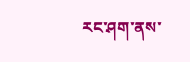རང་ཤག་ནས་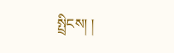སྤྲིངས། །